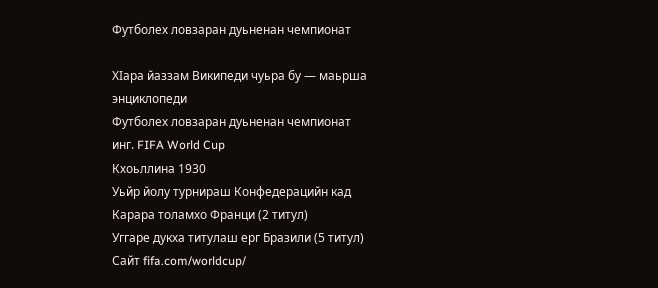Футболех ловзаран дуьненан чемпионат

ХӀара йаззам Википеди чуьра бу — маьрша энциклопеди
Футболех ловзаран дуьненан чемпионат
инг. FIFA World Cup
Кхоьллина 1930
Уьйр йолу турнираш Конфедерацийн кад
Карара толамхо Франци (2 титул)
Уггаре дукха титулаш ерг Бразили (5 титул)
Сайт fifa.com/worldcup/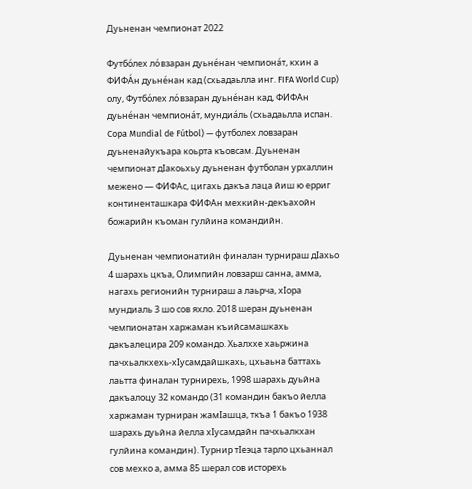Дуьненан чемпионат 2022

Футбо́лех ло́взаран дуьне́нан чемпиона́т, кхин а ФИФА́н дуьне́нан кад (схьадаьлла инг. FIFA World Cup) олу, Футбо́лех ло́взаран дуьне́нан кад, ФИФАн дуьне́нан чемпиона́т, мундиа́ль (схьадаьлла испан. Copa Mundial de Fútbol) — футболех ловзаран дуьненайукъара коьрта къовсам. Дуьненан чемпионат дӀакоьхьу дуьненан футболан урхаллин межено — ФИФАс, цигахь дакъа лаца йиш ю ерриг континенташкара ФИФАн мехкийн-декъахойн божарийн къоман гулйина командийн.

Дуьненан чемпионатийн финалан турнираш дӀахьо 4 шарахь цкъа, Олимпийн ловзарш санна, амма, нагахь регионийн турнираш а лаьрча, хӀора мундиаль 3 шо сов яхло. 2018 шеран дуьненан чемпионатан харжаман къийсамашкахь дакъалецира 209 командо. Хьалххе хаьржина пачхьалкхехь-хӀусамдайшкахь, цхьаьна баттахь лаьтта финалан турнирехь, 1998 шарахь дуьйна дакъалоцу 32 командо (31 командин бакъо йелла харжаман турниран жамӀашца, ткъа 1 бакъо 1938 шарахь дуьйна йелла хӀусамдайн пачхьалкхан гулйина командин). Турнир тӀеэца тарло цхьаннал сов мехко а, амма 85 шерал сов исторехь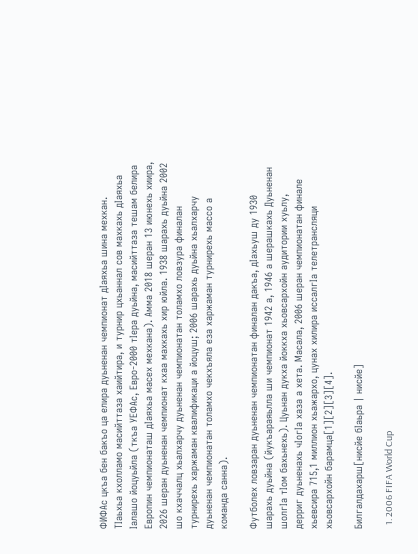ФИФАс цкъа бен бакъо ца елира дуьненан чемпионат дӀаяхьа шина мехкан. ТӀаьхьа кхолламо масийттаза хаийтира, и турнир цхьаннал сов махкахь дӀаяхьа Ӏалашо йоцуьйла (ткъа УЕФАс, Евро-2000 тӀера дуьйна, масийттаза тешам белира Европин чемпионаташ дӀаяхьа масех мехкана). Амма 2018 шеран 13 июнехь хиира, 2026 шеран дуьненан чемпионат кхаа махкахь хир юйла. 1938 шарахь дуьйна 2002 шо кхаччалц хьалхарчу дуьненан чемпионатан толамхо ловзура финалан турнирехь харжаман квалификаци а йоцуш; 2006 шарахь дуьйна хьалхарчу дуьненан чемпионатан толамхо чекхъяла еза харжаман турнирехь массо а команда санна).

Футболех ловзаран дуьненан чемпионатан финалан дакъа, дӀахьуш ду 1930 шарахь дуьйна (йукъараяьлла ши чемпионат 1942 а, 1946 а шерашкахь Дуьненан шолгӀа тӀом бахьнехь). Цуьнан дукха йоккха хьовсархойн аудитории хуьлу, дерриг дуьненахь чӀогӀа хаза а хета. Масала, 2006 шеран чемпионатан финале хьевсира 715,1 миллион хьажархо, цунах хилира иссалгӀа телетрансляци хьовсархойн барамца[1][2][3][4].

Билгалдахарш[нисйе бӀаьра | нисйе]

  1. 2006 FIFA World Cup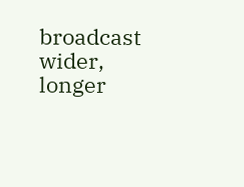broadcast wider, longer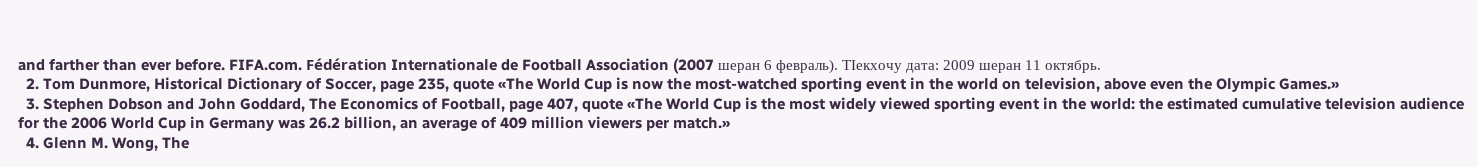and farther than ever before. FIFA.com. Fédération Internationale de Football Association (2007 шеран 6 февраль). ТӀекхочу дата: 2009 шеран 11 октябрь.
  2. Tom Dunmore, Historical Dictionary of Soccer, page 235, quote «The World Cup is now the most-watched sporting event in the world on television, above even the Olympic Games.»
  3. Stephen Dobson and John Goddard, The Economics of Football, page 407, quote «The World Cup is the most widely viewed sporting event in the world: the estimated cumulative television audience for the 2006 World Cup in Germany was 26.2 billion, an average of 409 million viewers per match.»
  4. Glenn M. Wong, The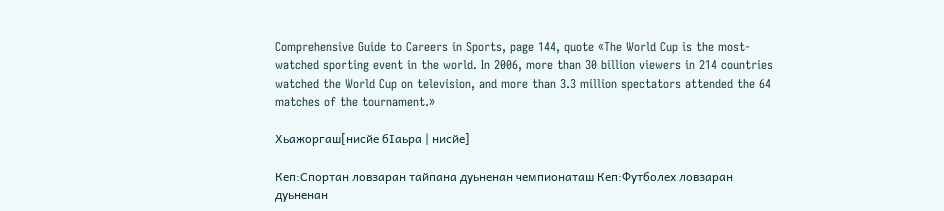Comprehensive Guide to Careers in Sports, page 144, quote «The World Cup is the most-watched sporting event in the world. In 2006, more than 30 billion viewers in 214 countries watched the World Cup on television, and more than 3.3 million spectators attended the 64 matches of the tournament.»

Хьажоргаш[нисйе бӀаьра | нисйе]

Кеп:Спортан ловзаран тайпана дуьненан чемпионаташ Кеп:Футболех ловзаран дуьненан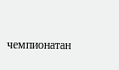чемпионатан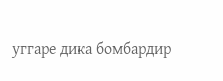уггаре дика бомбардир